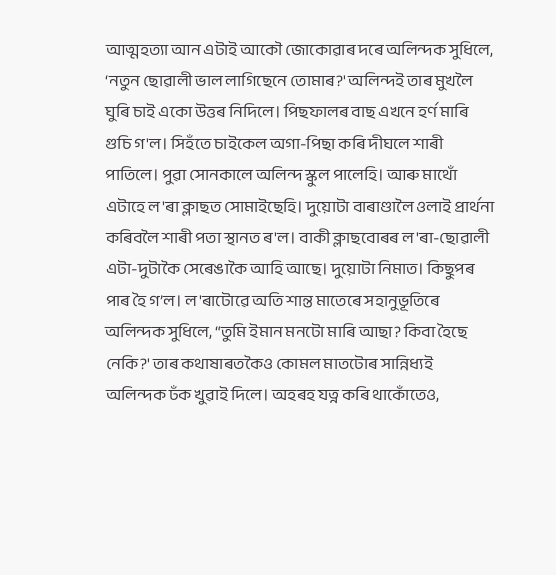আত্মহত্যা আন এটাই আকৌ জোকোৱাৰ দৰে অলিন্দক সুধিলে, ‘নতুন ছোৱালী ভাল লাগিছেনে তোমাৰ?' অলিন্দই তাৰ মুখলৈ ঘুৰি চাই একো উত্তৰ নিদিলে। পিছফালৰ বাছ এখনে হৰ্ণ মাৰি গুচি গ'ল। সিহঁতে চাইকেল অগা-পিছা কৰি দীঘলে শাৰী পাতিলে। পুৱা সোনকালে অলিন্দ স্কুল পালেহি। আৰু মাথোঁ এটাহে ল'ৰা ক্লাছত সোমাইছেহি। দুয়োটা বাৰাণ্ডালৈ ওলাই প্ৰাৰ্থনা কৰিবলৈ শাৰী পতা স্থানত ৰ'ল। বাকী ক্লাছবোৰৰ ল'ৰা-ছোৱালী এটা-দুটাকৈ সেৰেঙাকৈ আহি আছে। দুয়োটা নিমাত। কিছুপৰ পাৰ হৈ গ’ল। ল'ৰাটোৱে অতি শান্ত মাতেৰে সহানুভূতিৰে অলিন্দক সুধিলে, “তুমি ইমান মনটো মাৰি আছা? কিবা হৈছে নেকি?' তাৰ কথাষাৰতকৈও কোমল মাতটোৰ সান্নিধ্যই অলিন্দক ঢঁক খুৱাই দিলে। অহৰহ যত্ন কৰি থাকোঁতেও,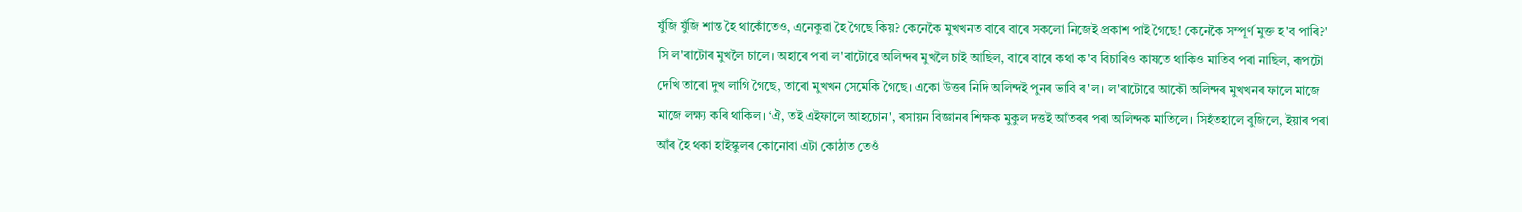যুঁজি যুঁজি শান্ত হৈ থাকোঁতেও, এনেকুৱা হৈ গৈছে কিয়? কেনেকৈ মুখখনত বাৰে বাৰে সকলো নিজেই প্ৰকাশ পাই গৈছে! কেনেকৈ সম্পূৰ্ণ মুক্ত হ'ব পাৰি?' সি ল'ৰাটোৰ মুখলৈ চালে। অহাৰে পৰা ল'ৰাটোৱে অলিন্দৰ মুখলৈ চাই আছিল, বাৰে বাৰে কথা ক'ব বিচাৰিও কাষতে থাকিও মাতিব পৰা নাছিল, ৰূপটো দেখি তাৰো দুখ লাগি গৈছে, তাৰো মুখখন সেমেকি গৈছে। একো উত্তৰ নিদি অলিন্দই পুনৰ ভাবি ৰ'ল। ল'ৰাটোৱে আকৌ অলিন্দৰ মুখখনৰ ফালে মাজে মাজে লক্ষ্য কৰি থাকিল। ‘ঐ, তই এইফালে আহচোন', ৰসায়ন বিজ্ঞানৰ শিক্ষক মুকুল দত্তই আঁতৰৰ পৰা অলিন্দক মাতিলে। সিহঁতহালে বুজিলে, ইয়াৰ পৰা আঁৰ হৈ থকা হাইস্কুলৰ কোনোবা এটা কোঠাত তেওঁ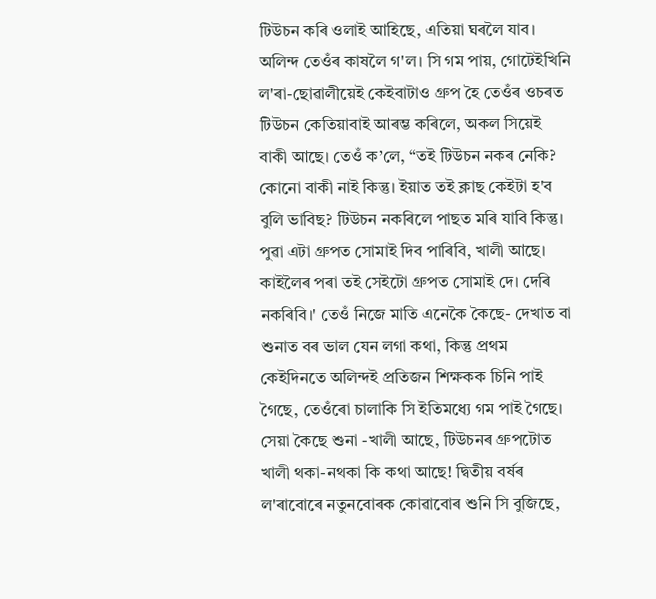টিউচন কৰি ওলাই আহিছে, এতিয়া ঘৰলৈ যাব। অলিন্দ তেওঁৰ কাষলৈ গ'ল। সি গম পায়, গোটেইখিনি ল'ৰা-ছোৱালীয়েই কেইবাটাও গ্ৰুপ হৈ তেওঁৰ ওচৰত টিউচন কেতিয়াবাই আৰম্ভ কৰিলে, অকল সিয়েই বাকী আছে। তেওঁ ক’লে, “তই টিউচন নকৰ নেকি? কোনো বাকী নাই কিন্তু। ইয়াত তই ক্লাছ কেইটা হ'ব বুলি ভাবিছ? টিউচন নকৰিলে পাছত মৰি যাবি কিন্তু। পুৱা এটা গ্ৰুপত সোমাই দিব পাৰিবি, খালী আছে। কাইলৈৰ পৰা তই সেইটো গ্ৰুপত সোমাই দে। দেৰি নকৰিবি।' তেওঁ নিজে মাতি এনেকৈ কৈছে- দেখাত বা শুনাত বৰ ভাল যেন লগা কথা, কিন্তু প্ৰথম কেইদিনতে অলিন্দই প্ৰতিজন শিক্ষকক চিনি পাই গৈছে, তেওঁৰো চালাকি সি ইতিমধ্যে গম পাই গৈছে। সেয়া কৈছে শুনা -খালী আছে, টিউচনৰ গ্ৰুপটোত খালী থকা-নথকা কি কথা আছে! দ্বিতীয় বৰ্ষৰ ল'ৰাবোৰে নতুনবোৰক কোৱাবোৰ শুনি সি বুজিছে,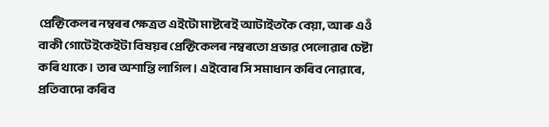প্ৰেক্টিকেলৰ নম্বৰৰ ক্ষেত্ৰত এইটো মাষ্টৰেই আটাইতকৈ বেয়া, আৰু এওঁ বাকী গোটেইকেইটা বিষয়ৰ প্ৰেক্টিকেলৰ নম্বৰতো প্ৰভাৱ পেলোৱাৰ চেষ্টা কৰি থাকে। তাৰ অশান্তি লাগিল। এইবোৰ সি সমাধান কৰিব নোৱাৰে, প্ৰতিবাদো কৰিব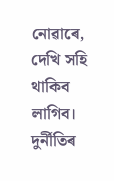নোৱাৰে, দেখি সহি থাকিব লাগিব। দুৰ্নীতিৰ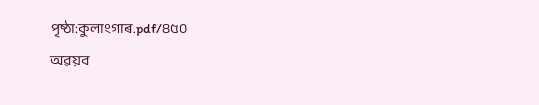পৃষ্ঠা:কুলাংগাৰ.pdf/৪৫০
অৱয়ব